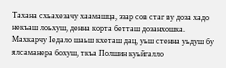Тахана схьахезачу хаамашца, эзар сов стаг ву доза хадо некъаш лоьхуш, денна корта бетташ дозанхошка.
Махкарчу Iедало шаьш кхеташ дац, уьш стенна уьдуш бу ялсаманера бохуш, ткъа Полшин куьйгалло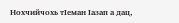Нохчийчохь тIеман Iазап а дац,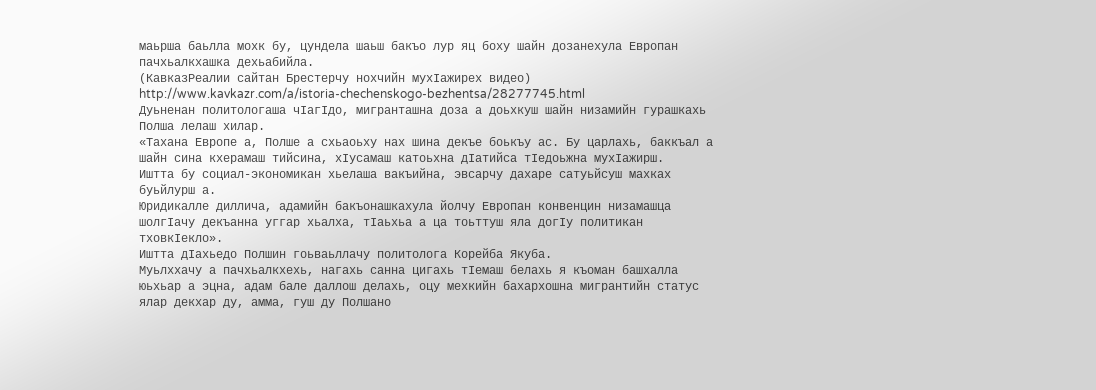маьрша баьлла мохк бу, цундела шаьш бакъо лур яц боху шайн дозанехула Европан пачхьалкхашка дехьабийла.
(КавказРеалии сайтан Брестерчу нохчийн мухIажирех видео)
http://www.kavkazr.com/a/istoria-chechenskogo-bezhentsa/28277745.html
Дуьненан политологаша чIагIдо, мигранташна доза а доьхкуш шайн низамийн гурашкахь Полша лелаш хилар.
«Тахана Европе а, Полше а схьаоьху нах шина декъе боькъу ас. Бу царлахь, баккъал а шайн сина кхерамаш тийсина, хIусамаш катоьхна дIатийса тIедоьжна мухIажирш.
Иштта бу социал-экономикан хьелаша вакъийна, эвсарчу дахаре сатуьйсуш махках буьйлурш а.
Юридикалле диллича, адамийн бакъонашкахула йолчу Европан конвенцин низамашца шолгIачу декъанна уггар хьалха, тIаьхьа а ца тоьттуш яла догIу политикан тховкIекло».
Иштта дIахьедо Полшин гоьваьллачу политолога Корейба Якуба.
Муьлххачу а пачхьалкхехь, нагахь санна цигахь тIемаш белахь я къоман башхалла юьхьар а эцна, адам бале даллош делахь, оцу мехкийн бахархошна мигрантийн статус ялар декхар ду, амма, гуш ду Полшано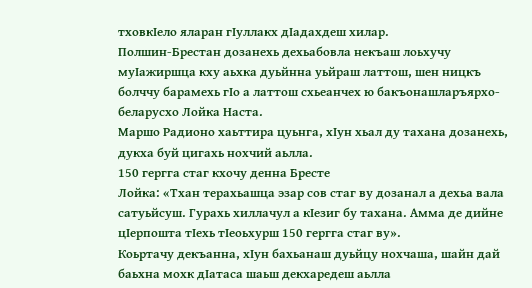тховкIело яларан гIуллакх дIадахдеш хилар.
Полшин-Брестан дозанехь дехьабовла некъаш лоьхучу муIажиршца кху аьхка дуьйнна уьйраш латтош, шен ницкъ болччу барамехь гIо а латтош схьеанчех ю бакъонашларъярхо-беларусхо Лойка Наста.
Маршо Радионо хаьттира цуьнга, хIун хьал ду тахана дозанехь, дукха буй цигахь нохчий аьлла.
150 гергга стаг кхочу денна Бресте
Лойка: «Тхан терахьашца эзар сов стаг ву дозанал а дехьа вала сатуьйсуш. Гурахь хиллачул а кIезиг бу тахана. Амма де дийне цIерпошта тIехь тIеоьхурш 150 гергга стаг ву».
Коьртачу декъанна, хIун бахьанаш дуьйцу нохчаша, шайн дай баьхна мохк дIатаса шаьш декхаредеш аьлла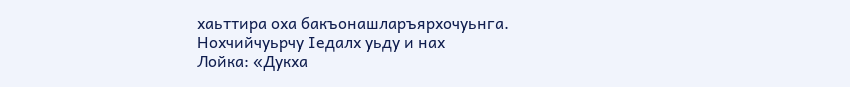хаьттира оха бакъонашларъярхочуьнга.
Нохчийчуьрчу Iедалх уьду и нах
Лойка: «Дукха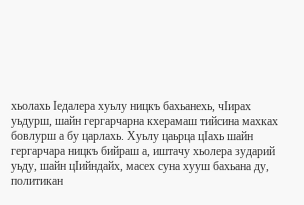хьолахь Iедалера хуьлу ницкъ бахьанехь, чIирах уьдурш, шайн гергарчарна кхерамаш тийсина махках бовлурш а бу царлахь. Хуьлу цаьрца цIахь шайн гергарчара ницкъ бийраш а, иштачу хьолера зударий уьду, шайн цIийндайх, масех суна хууш бахьана ду, политикан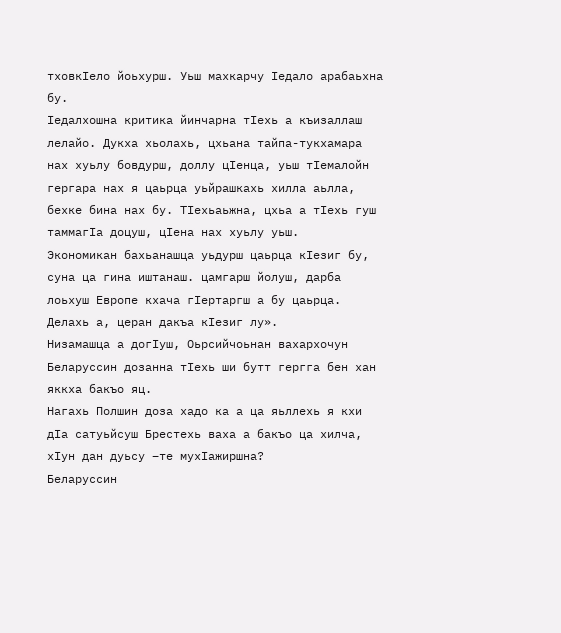тховкIело йоьхурш. Уьш махкарчу Iедало арабаьхна бу.
Iедалхошна критика йинчарна тIехь а къизаллаш лелайо. Дукха хьолахь, цхьана тайпа-тукхамара нах хуьлу бовдурш, доллу цIенца, уьш тIемалойн гергара нах я цаьрца уьйрашкахь хилла аьлла, бехке бина нах бу. ТIехьаьжна, цхьа а тIехь гуш таммагIа доцуш, цIена нах хуьлу уьш.
Экономикан бахьанашца уьдурш цаьрца кIезиг бу, суна ца гина иштанаш. цамгарш йолуш, дарба лоьхуш Европе кхача гIертаргш а бу цаьрца. Делахь а, церан дакъа кIезиг лу».
Низамашца а догIуш, Оьрсийчоьнан вахархочун Беларуссин дозанна тIехь ши бутт гергга бен хан яккха бакъо яц.
Нагахь Полшин доза хадо ка а ца яьллехь я кхи дIа сатуьйсуш Брестехь ваха а бакъо ца хилча, хIун дан дуьсу –те мухIажиршна?
Беларуссин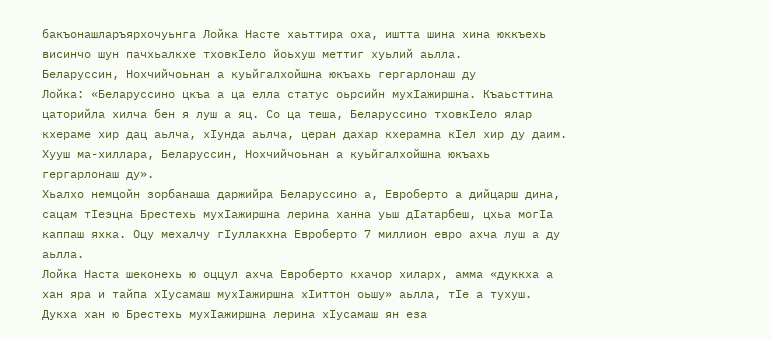бакъонашларъярхочуьнга Лойка Насте хаьттира оха, иштта шина хина юккъехь висинчо шун пачхьалкхе тховкIело йоьхуш меттиг хуьлий аьлла.
Беларуссин, Нохчийчоьнан а куьйгалхойшна юкъахь гергарлонаш ду
Лойка: «Беларуссино цкъа а ца елла статус оьрсийн мухIажиршна. Къаьсттина цаторийла хилча бен я луш а яц. Со ца теша, Беларуссино тховкIело ялар кхераме хир дац аьлча, хIунда аьлча, церан дахар кхерамна кIел хир ду даим. Хууш ма-хиллара, Беларуссин, Нохчийчоьнан а куьйгалхойшна юкъахь гергарлонаш ду».
Хьалхо немцойн зорбанаша даржийра Беларуссино а, Евроберто а дийцарш дина, сацам тIеэцна Брестехь мухIажиршна лерина ханна уьш дIатарбеш, цхьа могIа каппаш яхка. Оцу мехалчу гIуллакхна Евроберто 7 миллион евро ахча луш а ду аьлла.
Лойка Наста шеконехь ю оццул ахча Евроберто кхачор хиларх, амма «дуккха а хан яра и тайпа хIусамаш мухIажиршна хIиттон оьшу» аьлла, тIе а тухуш.
Дукха хан ю Брестехь мухIажиршна лерина хIусамаш ян еза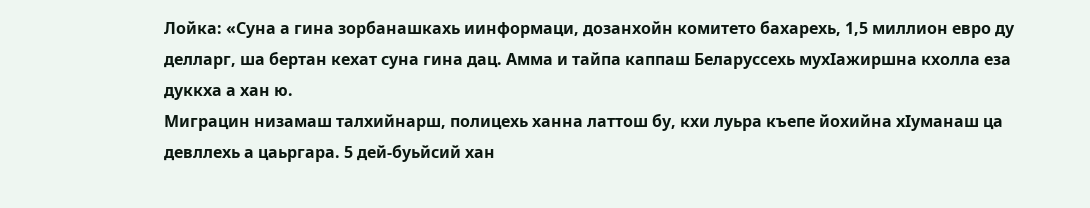Лойка: «Суна а гина зорбанашкахь иинформаци, дозанхойн комитето бахарехь, 1,5 миллион евро ду делларг, ша бертан кехат суна гина дац. Амма и тайпа каппаш Беларуссехь мухIажиршна кхолла еза дуккха а хан ю.
Миграцин низамаш талхийнарш, полицехь ханна латтош бу, кхи луьра къепе йохийна хIуманаш ца девллехь а цаьргара. 5 дей-буьйсий хан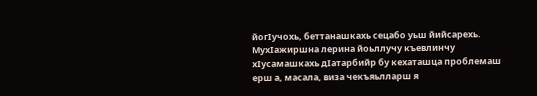йогIучохь, беттанашкахь сецабо уьш йийсарехь.
МухIажиршна лерина йоьллучу къевлинчу хIусамашкахь дIатарбийр бу кехаташца проблемаш ерш а, масала, виза чекъяьлларш я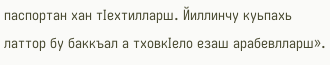паспортан хан тIехтилларш. Йиллинчу куьпахь латтор бу баккъал а тховкIело езаш арабевлларш».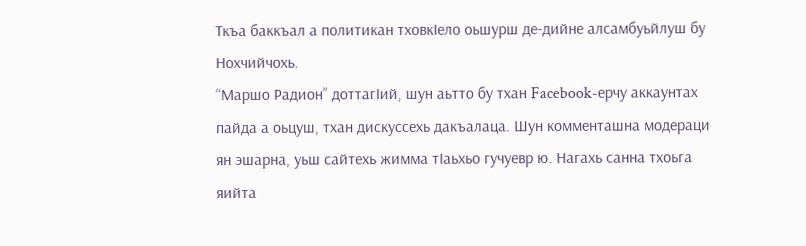Ткъа баккъал а политикан тховкIело оьшурш де-дийне алсамбуьйлуш бу Нохчийчохь.
“Маршо Радион” доттагIий, шун аьтто бу тхан Facebook-ерчу аккаунтах пайда а оьцуш, тхан дискуссехь дакъалаца. Шун комменташна модераци ян эшарна, уьш сайтехь жимма тIаьхьо гучуевр ю. Нагахь санна тхоьга яийта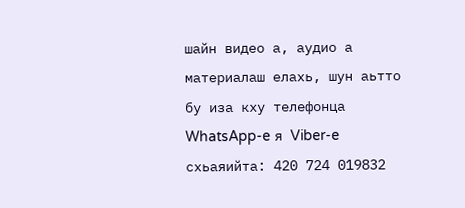шайн видео а, аудио а материалаш елахь, шун аьтто бу иза кху телефонца WhatsApp-e я Viber-e схьаяийта: 420 724 019832